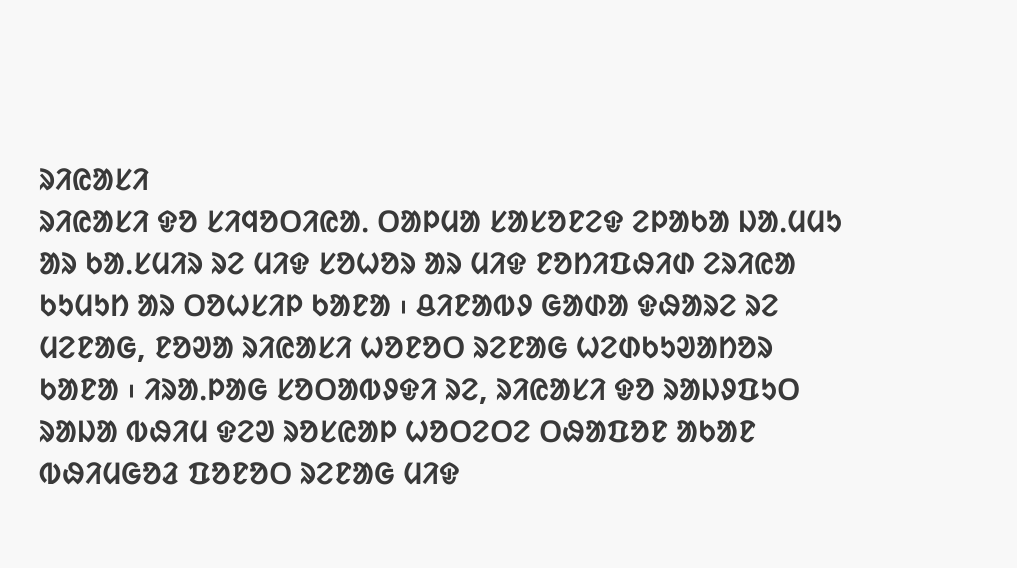ᱨᱤᱭᱟᱥᱤ
ᱨᱤᱭᱟᱥᱤ ᱫᱚ ᱥᱤᱧᱚᱛᱤᱭᱟᱹ ᱛᱟᱞᱢᱟ ᱥᱟᱥᱚᱱᱮᱫ ᱮᱞᱟᱠᱟ ᱡᱟᱹᱢᱢᱩ ᱟᱨ ᱠᱟᱹᱥᱢᱤᱨ ᱨᱮ ᱢᱤᱫ ᱥᱚᱦᱚᱨ ᱟᱨ ᱢᱤᱫ ᱱᱚᱴᱤᱯᱷᱤᱰ ᱮᱨᱤᱭᱟ ᱠᱩᱢᱩᱴ ᱟᱨ ᱛᱚᱦᱥᱤᱞ ᱠᱟᱱᱟ ᱾ ᱪᱤᱱᱟᱵᱽ ᱜᱟᱰᱟ ᱫᱷᱟᱨᱮ ᱨᱮ ᱢᱮᱱᱟᱜ, ᱱᱚᱣᱟ ᱨᱤᱭᱟᱥᱤ ᱦᱚᱱᱚᱛ ᱨᱮᱱᱟᱜ ᱦᱮᱰᱠᱩᱣᱟᱴᱚᱨ ᱠᱟᱱᱟ ᱾ ᱤᱨᱟᱹᱞᱟᱜ ᱥᱚᱛᱟᱵᱽᱫᱤ ᱨᱮ, ᱨᱤᱭᱟᱥᱤ ᱫᱚ ᱨᱟᱡᱽᱯᱩᱛ ᱨᱟᱡᱟ ᱵᱷᱤᱢ ᱫᱮᱣ ᱨᱚᱥᱭᱟᱞ ᱦᱚᱛᱮᱛᱮ ᱛᱷᱟᱯᱚᱱ ᱟᱠᱟᱱ ᱵᱷᱤᱢᱜᱚᱲ ᱯᱚᱱᱚᱛ ᱨᱮᱱᱟᱜ ᱢᱤᱫ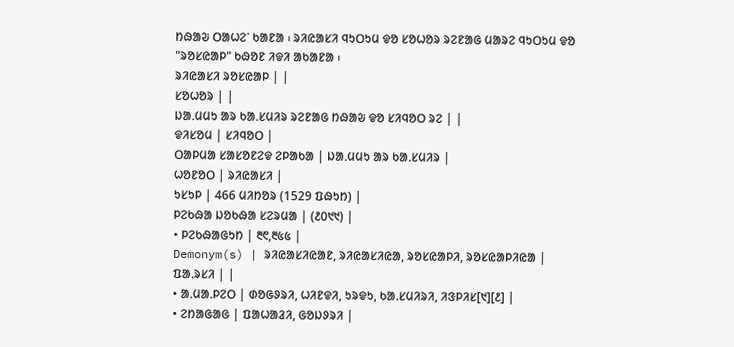ᱴᱷᱟᱶ ᱛᱟᱦᱮᱸ ᱠᱟᱱᱟ ᱾ ᱨᱤᱭᱟᱥᱤ ᱧᱩᱛᱩᱢ ᱫᱚ ᱥᱚᱦᱚᱨ ᱨᱮᱱᱟᱜ ᱢᱟᱨᱮ ᱧᱩᱛᱩᱢ ᱫᱚ "ᱨᱚᱥᱭᱟᱞ" ᱠᱷᱚᱱ ᱤᱫᱤ ᱟᱠᱟᱱᱟ ᱾
ᱨᱤᱭᱟᱥᱤ ᱨᱚᱥᱭᱟᱞ | |
ᱥᱚᱦᱚᱨ | |
ᱡᱟᱹᱢᱢᱩ ᱟᱨ ᱠᱟᱹᱥᱢᱤᱨ ᱨᱮᱱᱟᱜ ᱴᱷᱟᱶ ᱫᱚ ᱥᱤᱧᱚᱛ ᱨᱮ | |
ᱫᱤᱥᱚᱢ | ᱥᱤᱧᱚᱛ |
ᱛᱟᱞᱢᱟ ᱥᱟᱥᱚᱱᱮᱫ ᱮᱞᱟᱠᱟ | ᱡᱟᱹᱢᱢᱩ ᱟᱨ ᱠᱟᱹᱥᱢᱤᱨ |
ᱦᱚᱱᱚᱛ | ᱨᱤᱭᱟᱥᱤ |
ᱩᱥᱩᱞ | 466 ᱢᱤᱴᱚᱨ (1529 ᱯᱷᱩᱴ) |
ᱞᱮᱠᱷᱟ ᱡᱚᱠᱷᱟ ᱥᱮᱨᱢᱟ | (᱒᱐᱑᱑) |
• ᱞᱮᱠᱷᱟᱜᱩᱴ | ᱓᱖,᱓᱕᱕ |
Demonym(s) | ᱨᱤᱭᱟᱥᱤᱭᱟᱱ, ᱨᱤᱭᱟᱥᱤᱭᱟ, ᱨᱚᱥᱭᱟᱞᱤ, ᱨᱚᱥᱭᱟᱞᱤᱭᱟ |
ᱯᱟᱹᱨᱥᱤ | |
• ᱟᱹᱢᱟᱹᱞᱮᱛ | ᱰᱚᱜᱽᱨᱤ, ᱦᱤᱱᱫᱤ, ᱩᱨᱫᱩ, ᱠᱟᱹᱥᱢᱤᱨᱤ, ᱤᱝᱞᱤᱥ[᱑][᱒] |
• ᱮᱴᱟᱜᱟᱜ | ᱯᱟᱦᱟᱲᱤ, ᱜᱚᱡᱽᱨᱤ |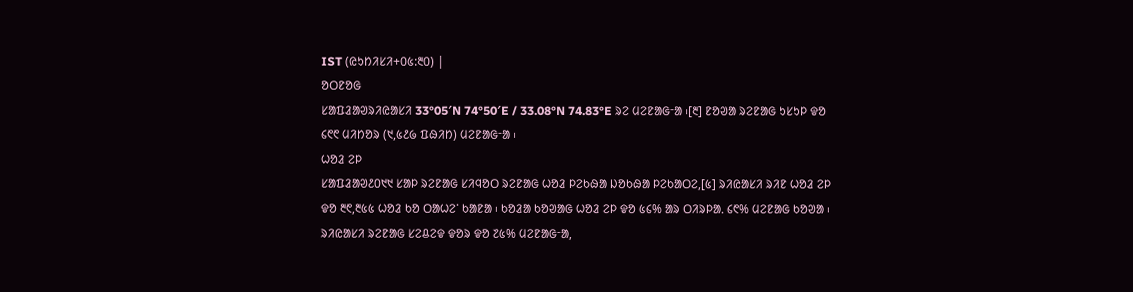IST (ᱭᱩᱴᱤᱥᱤ+᱐᱕:᱓᱐) |
ᱚᱛᱱᱚᱜ
ᱥᱟᱯᱲᱟᱣᱨᱤᱭᱟᱥᱤ 33°05′N 74°50′E / 33.08°N 74.83°E ᱨᱮ ᱢᱮᱱᱟᱜᱼᱟ ᱾[᱓] ᱱᱚᱣᱟ ᱨᱮᱱᱟᱜ ᱩᱥᱩᱞ ᱫᱚ ᱔᱖᱖ ᱢᱤᱴᱚᱨ (᱑,᱕᱒᱙ ᱯᱷᱤᱴ) ᱢᱮᱱᱟᱜᱼᱟ ᱾
ᱦᱚᱲ ᱮᱞ
ᱥᱟᱯᱲᱟᱣ᱒᱐᱑᱑ ᱥᱟᱞ ᱨᱮᱱᱟᱜ ᱥᱤᱧᱚᱛ ᱨᱮᱱᱟᱜ ᱦᱚᱲ ᱞᱮᱠᱷᱟ ᱡᱚᱠᱷᱟ ᱞᱮᱠᱟᱛᱮ,[᱕] ᱨᱤᱭᱟᱥᱤ ᱨᱤᱱ ᱦᱚᱲ ᱮᱞ ᱫᱚ ᱓᱖,᱓᱕᱕ ᱦᱚᱲ ᱠᱚ ᱛᱟᱦᱮᱸ ᱠᱟᱱᱟ ᱾ ᱠᱚᱲᱟ ᱠᱚᱣᱟᱜ ᱦᱚᱲ ᱮᱞ ᱫᱚ ᱕᱔% ᱟᱨ ᱛᱤᱨᱞᱟᱹ ᱔᱖% ᱢᱮᱱᱟᱜ ᱠᱚᱣᱟ ᱾ ᱨᱤᱭᱟᱥᱤ ᱨᱮᱱᱟᱜ ᱥᱮᱪᱮᱫ ᱫᱚᱨ ᱫᱚ ᱗᱕% ᱢᱮᱱᱟᱜᱼᱟ,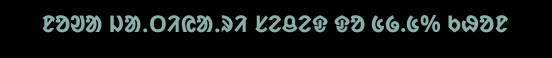ᱱᱚᱣᱟ ᱡᱟᱹᱛᱤᱭᱟᱹᱨᱤ ᱥᱮᱪᱮᱫ ᱫᱚ ᱕᱙.᱕% ᱠᱷᱚᱱ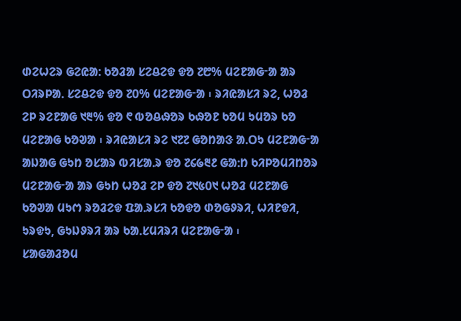ᱰᱮᱦᱮᱨ ᱜᱮᱭᱟ: ᱠᱚᱲᱟ ᱥᱮᱪᱮᱫ ᱫᱚ ᱗᱘% ᱢᱮᱱᱟᱜᱼᱟ ᱟᱨ ᱛᱤᱨᱞᱟᱹ ᱥᱮᱪᱮᱫ ᱫᱚ ᱗᱐% ᱢᱮᱱᱟᱜᱼᱟ ᱾ ᱨᱤᱭᱟᱥᱤ ᱨᱮ, ᱦᱚᱲ ᱮᱞ ᱨᱮᱱᱟᱜ ᱑᱓% ᱫᱚ ᱖ ᱵᱚᱪᱷᱚᱨ ᱠᱷᱚᱱ ᱠᱚᱢ ᱩᱢᱚᱨ ᱠᱚ ᱢᱮᱱᱟᱜ ᱠᱚᱣᱟ ᱾ ᱨᱤᱭᱟᱥᱤ ᱨᱮ ᱑᱗᱗ ᱜᱚᱴᱟᱝ ᱟᱹᱛᱩ ᱢᱮᱱᱟᱜᱼᱟ ᱟᱡᱟᱜ ᱜᱩᱴ ᱚᱥᱟᱨ ᱵᱤᱥᱟᱹᱨ ᱫᱚ ᱗᱔᱙᱓᱒ ᱜᱟᱺᱴ ᱠᱤᱞᱚᱢᱤᱴᱚᱨ ᱢᱮᱱᱟᱜᱼᱟ ᱟᱨ ᱜᱩᱴ ᱦᱚᱲ ᱮᱞ ᱫᱚ ᱗᱑᱕᱐᱑ ᱦᱚᱲ ᱢᱮᱱᱟᱜ ᱠᱚᱣᱟ ᱢᱩᱬ ᱨᱚᱲᱮᱫ ᱯᱟᱹᱨᱥᱤ ᱠᱚᱫᱚ ᱰᱚᱜᱽᱨᱤ, ᱦᱤᱱᱫᱤ, ᱩᱨᱫᱩ, ᱜᱩᱡᱽᱨᱤ ᱟᱨ ᱠᱟᱹᱥᱢᱤᱨᱤ ᱢᱮᱱᱟᱜᱼᱟ ᱾
ᱥᱟᱜᱟᱲᱚᱢ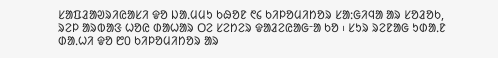ᱥᱟᱯᱲᱟᱣᱨᱤᱭᱟᱥᱤ ᱫᱚ ᱡᱟᱹᱢᱢᱩ ᱠᱷᱚᱱ ᱖᱔ ᱠᱤᱞᱚᱢᱤᱴᱚᱨ ᱥᱟᱺᱜᱤᱧᱟ ᱟᱨ ᱥᱚᱲᱚᱠ, ᱨᱮᱞ ᱟᱨᱵᱟᱝ ᱦᱚᱭ ᱰᱟᱦᱟᱨ ᱛᱮ ᱥᱮᱴᱮᱨ ᱫᱟᱲᱮᱭᱟᱜᱼᱟ ᱠᱚ ᱾ ᱥᱩᱨ ᱨᱮᱱᱟᱜ ᱩᱰᱟᱹᱱ ᱰᱟᱹᱦᱤ ᱫᱚ ᱘᱐ ᱠᱤᱞᱚᱢᱤᱴᱚᱨ ᱟᱨ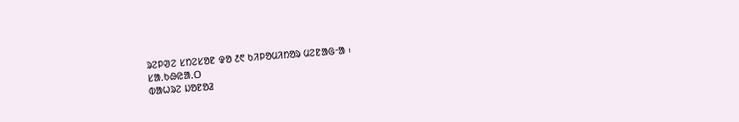ᱨᱮᱞᱣᱮ ᱥᱴᱮᱥᱚᱱ ᱫᱚ ᱒᱖ ᱠᱤᱞᱚᱢᱤᱴᱚᱨ ᱢᱮᱱᱟᱜᱼᱟ ᱾
ᱥᱟᱹᱠᱷᱭᱟᱹᱛ
ᱵᱟᱦᱨᱮ ᱡᱚᱱᱚᱲ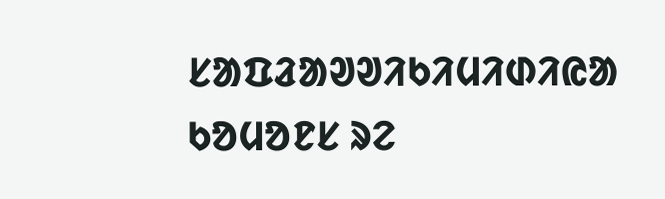ᱥᱟᱯᱲᱟᱣᱣᱤᱠᱤᱢᱤᱰᱤᱭᱟ ᱠᱚᱢᱚᱱᱥ ᱨᱮ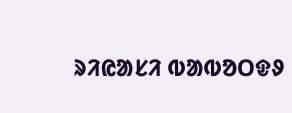ᱨᱤᱭᱟᱥᱤ ᱵᱟᱵᱚᱛᱫᱽ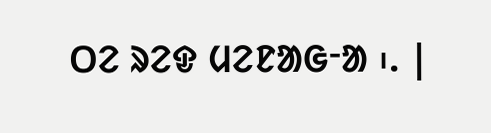ᱛᱮ ᱨᱮᱫ ᱢᱮᱱᱟᱜᱼᱟ ᱾. |